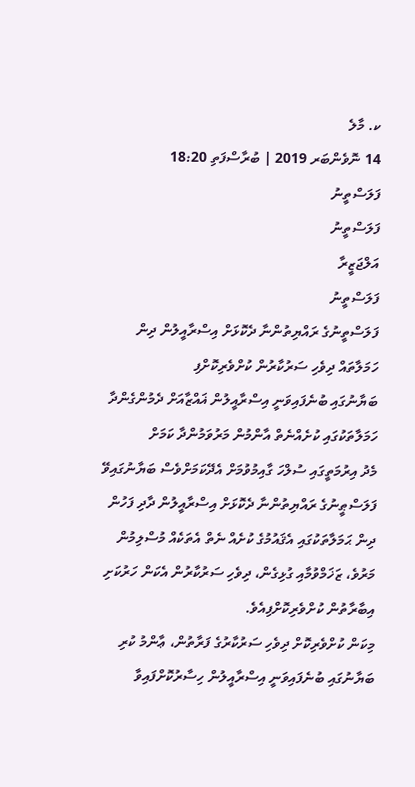ކ. މާލެ
14 ނޮވެންބަރ 2019 | ބުރާސްފަތި 18:20
ފަލަސްތީނު
ފަލަސްތީނު
އަލްޖަޒީރާ
ފަލަސްތީނު
ފަލަސްތީނުގެ ރައްޔިތުންނާ ދެކޮޅަށް އިސްރާއީލުން ދިން ހަމަލާތައް ދިވެހި ސަރުކާރުން ކުށްވެރިކޮށްފި
ބަޔާނުގައި ބުނެފައިވަނީ އިސްރާއީލުން ޣައްޒާއަށް ދެމުންގެންދާ ހަމަލާތަކުގައި ކުށެއްނެތް އާންމުން މަރުވަމުންދާ ކަމަށް
މެދު އިރުމަތީގައި ސުލްހަ ގާއިމުވުމަށް އެދޭކަމަށްވެސް ބަޔާނުގައިވޭ
ފަލަސްޠީނުގެ ރައްޔިތުންނާ ދެކޮޅަށް އިސްރާއީލުން ދާދި ފަހުން ދިން ޙަމަލާތަކުގައި އެޤައުމުގެ ކުށެއް ނެތް އެތަކެއް މުސްލިމުން މަރުވެ، ޒަޚަމްވުމާއި ގުޅިގެން، ދިވެހި ސަރުކާރުން އެކަން ހަރުކަށި އިބާރާތުން ކުށްވެރިކޮށްފިއެވެ.
މިކަން ކުށްވެރިކޮށް ދިވެހި ސަރުކާރުގެ ފަރާތުން، ޢާންމު ކުރި ބަޔާނުގައި ބުނެފައިވަނީ އިސްރާއީލުން ހިސާރުކޮށްފައިވާ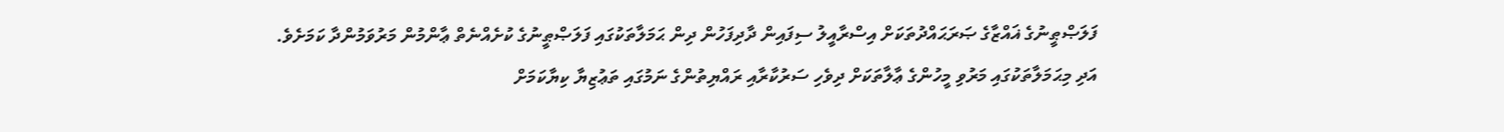ފަލަޞްޠީނުގެ ޣައްޒާގެ ޞަރަޙައްދުތަކަށް އިސްރާއީލު ސިފައިން ދާދިފަހުން ދިން ޙަމަލާތަކުގައި ފަލަޞްޠީނުގެ ކުށެއްނެތް ޢާންމުން މަރުވަމުންދާ ކަމަށެވެ. އަދި މިޙަމަލާތަކުގައި މަރުވި މީހުންގެ ޢާލާތަކަށް ދިވެހި ސަރުކާރާއި ރައްޔިތުންގެ ނަމުގައި ތަޢުޒިޔާ ކިޔާކަމަށް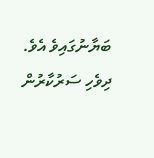ބަޔާނުގައިވެ އެވެ.
ދިވެހި ސަރުކާރުން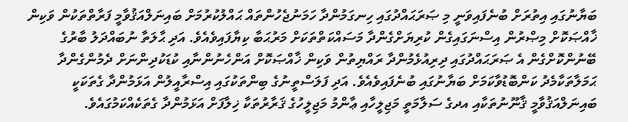ބަޔާނުގައި އިތުރަށް ބުނެފައިވަނީ މި ޞަރަޙައްދުގައި ހިނގަމުންދާ ހަމަނުޖެހުންތައް ޙައްލުކުރުމަށް ބައިނަލްއަޤުވާމީ ފަރާތްތަކުން ވަކިން ޚާއްޞަކޮށް މިޞްރުން އިސްނަގައިގެން ކުރިޔަށްގެންދާ މަސައްކަތްތަކަށް މަރުޙަބާ ކިޔާފައިވެއެވެ. އަދި ޙާލަތާ ނުބައްދަލު ބާރުގެ ބޭނުންކޮށްގެން އެ ޞަރަޙައްދުގައި ދިރިއުޅެމުންދާ ރައްޔިތުން ވަކިން ޚާއްޞަކޮށް އަންހެނުންނާއި ކުޑަކުދިންނަށް ދެމުންގެންދާ ޙަމަލާތަކާމެދު ކަންބޮޑުވާކަމަށް ބަޔާނުގައި ބުނެފައިވެއެވެ. އަދި ފަލަސްތީނުގެ ބިންތަކުގައި އިސްރާއީލުން އަޅަމުންދާ ގެތަކަކީ ބައިނަލްއަޤުވާމީ ޤާނޫނުތަކާއި އދގެ ސަލާމަތީ މަޖިލީހާއި ޢާންމު މަޖިލީހުގެ ޤަރާރުތަކާ ޚިލާފަށް އަޅަމުންދާ ގެތަކެއްކަމުގައެވެ.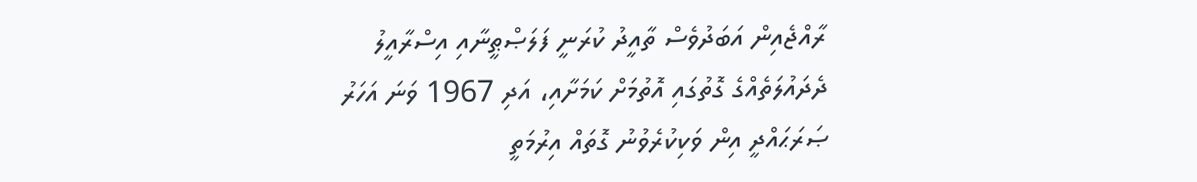ރާއްޖެއިން އަބަދުވެސް ތާއީދު ކުރަނީ ފަލަޞްޠީނާއި އިސްރާއީލު ދެދައުލަތެއްގެ ގޮތުގައި އޮތުމަށް ކަމަށާއި، އަދި 1967 ވަނަ އަހަރު ޞަރަޙައްދީ އިން ވަކިކުރެވުނު ގޮތައް އިރުމަތީ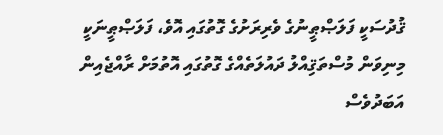ޤުދުސަކީ ފަލަޞްޠީނުގެ ވެރިރަށުގެ ގޮތުގައި އޮވެ، ފަލަޞްޠީނަކީ މިނިވަން މުސްތަޤިއްލު ދައުލަތެއްގެ ގޮތުގައި އޮތުމަށް ރާއްޖެއިން އަބަދުވެސް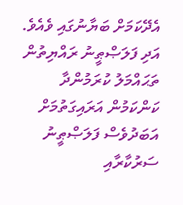އެދޭކަމަށް ބަޔާނުގައި ވެއެވެ.
އަދި ފަލަޞްޠީނު ރައްޔިތުން ތަޙައްމަލު ކުރަމުންދާ ކަންކަމުން އަރައިގަތުމަށް އަބަދުވެސް ފަލަޞްޠީނު ސަރުކާރާއި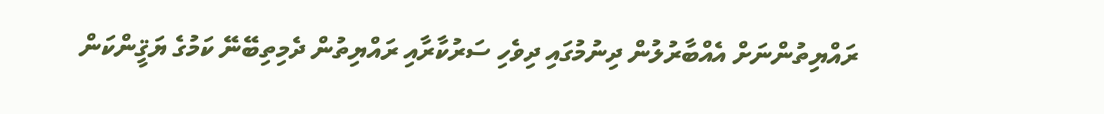ރައްޔިތުންނަށް އެއްބާރުލުން ދިނުމުގައި ދިވެހި ސަރުކާރާއި ރައްޔިތުން ދެމިތިބޭނޭ ކަމުގެ ޔަޤީންކަން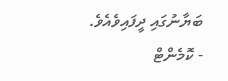ބަޔާނުގައި ދީފައިވެއެވެ.
- ކޮމެންޓް